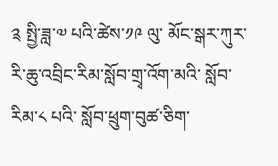༉ སྤྱི་ཟླ་༧ པའི་ཚེས་༡༩ ལུ་ མོང་སྒར་ཀུར་རི་ཆུ་འབྲིང་རིམ་སློབ་གྲྭ་འོག་མའི་ སློབ་རིམ་༨ པའི་ སློབ་ཕྲུག་བུཚ་ཅིག་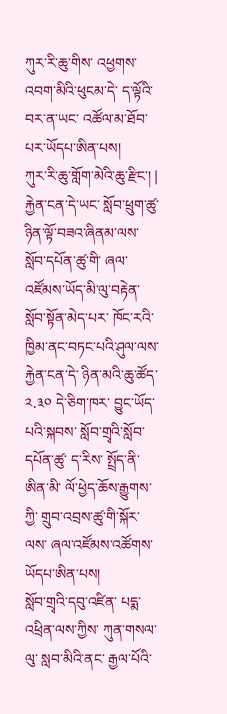ཀུར་རི་ཆུ་གིས་ འཕྱགས་འབག་མིའི་ཕུངམ་དེ་ ད་ལྟོའི་བར་ན་ཡང་ འཚོལ་མ་ཐོབ་པར་ཡོདཔ་ཨིན་པས།
ཀུར་རི་ཆུ་གློག་མེའི་ཆུ་རྫིང་། |
རྐྱེན་ངན་དེ་ཡང་ སློབ་ཕྲུག་ཚུ་ ཉིན་ལྟོ་བཟའ་ཞིནམ་ལས་ སློབ་དཔོན་ཚུ་གི་ ཞལ་འཛོམས་ཡོད་མི་ལུ་བརྟེན་ སློབ་སྟོན་མེད་པར་ ཁོང་རའི་ ཁྱིམ་ནང་བཏང་པའི་ཤུལ་ལས་ རྐྱེན་ངན་དེ་ ཉིན་མའི་ཆུ་ཚོད་༢.༣༠ དེ་ཅིག་ཁར་ བྱུང་ཡོད་པའི་སྐབས་ སློབ་གྲྭའི་སློབ་དཔོན་ཚུ་ ད་རིས་ སྤྲོད་ནི་ཨིན་མི་ ལོ་ཕྱེད་ཆོས་རྒྱུགས་ཀྱི་ གྲུབ་འབྲས་ཚུ་གི་སྐོར་ལས་ ཞལ་འཛོམས་འཚོགས་ཡོདཔ་ཨིན་པས།
སློབ་གྲྭའི་དབུ་འཛིན་ པདྨ་འཕྲིན་ལས་ཀྱིས་ ཀུན་གསལ་ལུ་ སླབ་མིའི་ནང་ རྒྱལ་པོའི་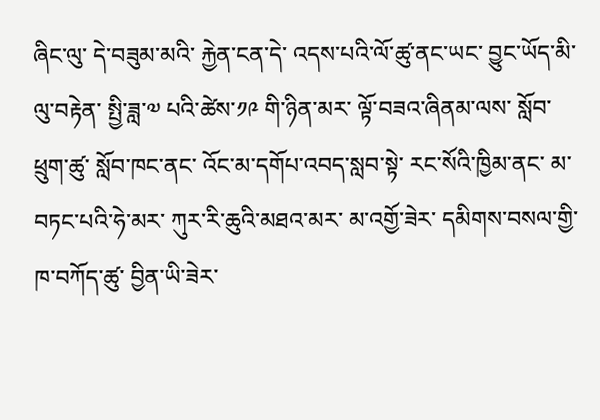ཞིང་ལུ་ དེ་བཟུམ་མའི་ རྐྱེན་ངན་དེ་ འདས་པའི་ལོ་ཚུ་ནང་ཡང་ བྱུང་ཡོད་མི་ལུ་བརྟེན་ སྤྱི་ཟླ་༧ པའི་ཚེས་༡༩ གི་ཉིན་མར་ ལྟོ་བཟའ་ཞིནམ་ལས་ སློབ་ཕྲུག་ཚུ་ སློབ་ཁང་ནང་ འོང་མ་དགོཔ་འབད་སླབ་སྟེ་ རང་སོའི་ཁྱིམ་ནང་ མ་བཏང་པའི་ཧེ་མར་ ཀུར་རི་ཆུའི་མཐའ་མར་ མ་འགྱོ་ཟེར་ དམིགས་བསལ་གྱི་ ཁ་བཀོད་ཚུ་ བྱིན་ཡི་ཟེར་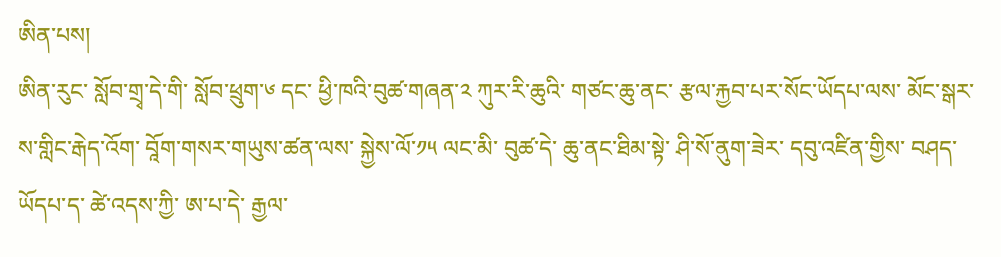ཨིན་པས།
ཨིན་རུང་ སློབ་གྲྭ་དེ་གི་ སློབ་ཕྲུག་༦ དང་ ཕྱི་ཁའི་བུཚ་གཞན་༢ ཀུར་རི་ཆུའི་ གཙང་ཆུ་ནང་ རྩལ་རྐྱབ་པར་སོང་ཡོདཔ་ལས་ མོང་སྒར་ས་གླིང་རྒེད་འོག་ བཱོག་གསར་གཡུས་ཚན་ལས་ སྐྱེས་ལོ་༡༥ ལང་མི་ བུཚ་དེ་ ཆུ་ནང་ཐིམ་སྟེ་ ཤི་སོ་ནུག་ཟེར་ དབུ་འཛིན་གྱིས་ བཤད་ཡོདཔ་ད་ ཚེ་འདས་ཀྱི་ ཨ་པ་དེ་ རྒྱལ་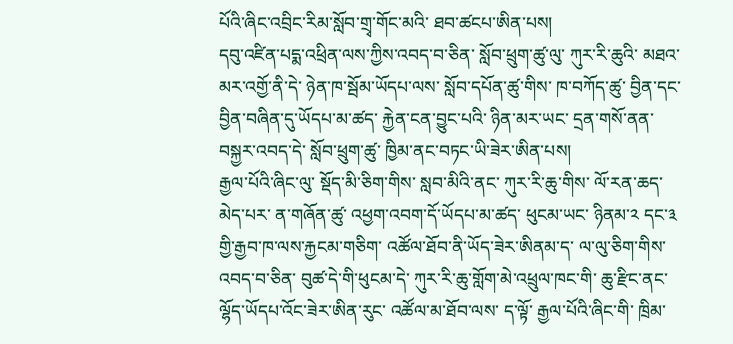པོའི་ཞིང་འབྲིང་རིམ་སློབ་གྲྭ་གོང་མའི་ ཐབ་ཚངཔ་ཨིན་པས།
དབུ་འཛིན་པདྨ་འཕྲིན་ལས་ཀྱིས་འབད་བ་ཅིན་ སློབ་ཕྲུག་ཚུ་ལུ་ ཀུར་རི་ཆུའི་ མཐའ་མར་འགྱོ་ནི་དེ་ ཉེན་ཁ་སྦོམ་ཡོདཔ་ལས་ སློབ་དཔོན་ཚུ་གིས་ ཁ་བཀོད་ཚུ་ བྱིན་དང་བྱིན་བཞིན་དུ་ཡོདཔ་མ་ཚད་ རྐྱེན་ངན་བྱུང་པའི་ ཉིན་མར་ཡང་ དྲན་གསོ་ནན་བསྐྱར་འབད་དེ་ སློབ་ཕྲུག་ཚུ་ ཁྱིམ་ནང་བཏང་ཡི་ཟེར་ཨིན་པས།
རྒྱལ་པོའི་ཞིང་ལུ་ སྡོད་མི་ཅིག་གིས་ སླབ་མིའི་ནང་ ཀུར་རི་ཆུ་གིས་ ལོ་རན་ཆད་མེད་པར་ ན་གཞོན་ཚུ་ འཕྱག་འབག་དོ་ཡོདཔ་མ་ཚད་ ཕུངམ་ཡང་ ཉིནམ་༢ དང་༣ གྱི་རྒྱབ་ཁ་ལས་རྐྱངམ་གཅིག་ འཚོལ་ཐོབ་ནི་ཡོད་ཟེར་ཨིནམ་ད་ ལ་ལུ་ཅིག་གིས་འབད་བ་ཅིན་ བུཚ་དེ་གི་ཕུངམ་དེ་ ཀུར་རི་ཆུ་གློག་མེ་འཕྲུལ་ཁང་གི་ ཆུ་རྫིང་ནང་ ལྷོད་ཡོདཔ་འོང་ཟེར་ཨིན་རུང་ འཚོལ་མ་ཐོབ་ལས་ ད་ལྟོ་ རྒྱལ་པོའི་ཞིང་གི་ ཁྲིམ་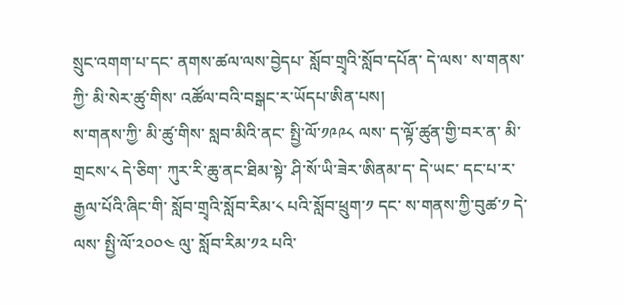སྲུང་འགག་པ་དང་ ནགས་ཚལ་ལས་བྱེདཔ་ སློབ་གྲྭའི་སློབ་དཔོན་ དེ་ལས་ ས་གནས་ཀྱི་ མི་སེར་ཚུ་གིས་ འཚོལ་བའི་བསྒང་ར་ཡོདཔ་ཨིན་པས།
ས་གནས་ཀྱི་ མི་ཚུ་གིས་ སླབ་མིའི་ནང་ སྤྱི་ལོ་༡༩༩༨ ལས་ ད་ལྟོ་ཚུན་གྱི་བར་ན་ མི་གྲངས་༨ དེ་ཅིག་ ཀུར་རི་ཆུ་ནང་ཐིམ་སྟེ་ ཤི་སོ་ཡི་ཟེར་ཨིནམ་ད་ དེ་ཡང་ དང་པ་ར་ རྒྱལ་པོའི་ཞིང་གི་ སློབ་གྲྭའི་སློབ་རིམ་༨ པའི་སློབ་ཕྲུག་༡ དང་ ས་གནས་ཀྱི་བུཚ་༡ དེ་ལས་ སྤྱི་ལོ་༢༠༠༤ ལུ་ སློབ་རིམ་༡༢ པའི་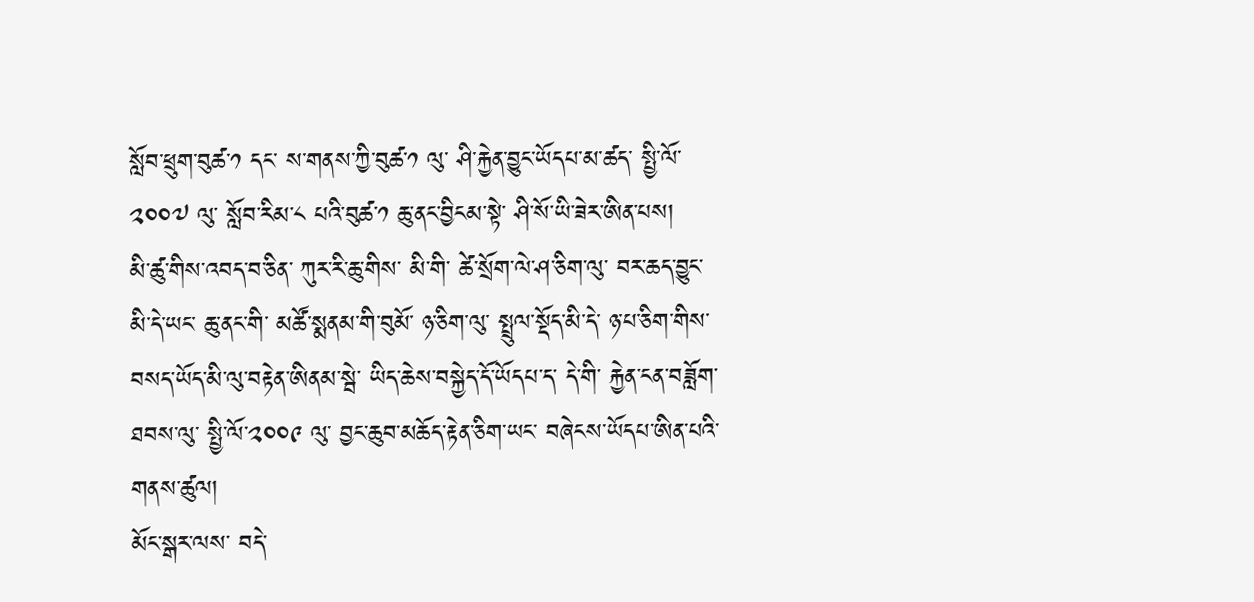སློབ་ཕྲུག་བུཚ་༡ དང་ ས་གནས་ཀྱི་བུཚ་༡ ལུ་ ཤི་རྐྱེན་བྱུང་ཡོདཔ་མ་ཚད་ སྤྱི་ལོ་༢༠༠༧ ལུ་ སློབ་རིམ་༨ པའི་བུཚ་༡ ཆུ་ནང་བྱིངམ་སྟེ་ ཤི་སོ་ཡི་ཟེར་ཨིན་པས།
མི་ཚུ་གིས་འབད་བ་ཅིན་ ཀུར་རི་ཆུ་གིས་ མི་གི་ ཚེ་སྲོག་ལེ་ཤ་ཅིག་ལུ་ བར་ཆད་བྱུང་མི་དེ་ཡང་ ཆུ་ནང་གི་ མཚོ་སྨནམ་གི་བུམོ་ ཉ་ཅིག་ལུ་ སྤྲུལ་སྡོད་མི་དེ་ ཉ་པ་ཅིག་གིས་ བསད་ཡོད་མི་ལུ་བརྟེན་ཨིནམ་སྦེ་ ཡིད་ཆེས་བསྐྱེད་དོ་ཡོདཔ་ད་ དེ་གི་ རྐྱེན་ངན་བཟློག་ཐབས་ལུ་ སྤྱི་ལོ་༢༠༠༩ ལུ་ བྱང་ཆུབ་མཆོད་རྟེན་ཅིག་ཡང་ བཞེངས་ཡོདཔ་ཨིན་པའི་གནས་ཚུལ།
མོང་སྒར་ལས་ བདེ་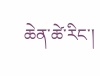ཆེན་ཚེ་རིང་།